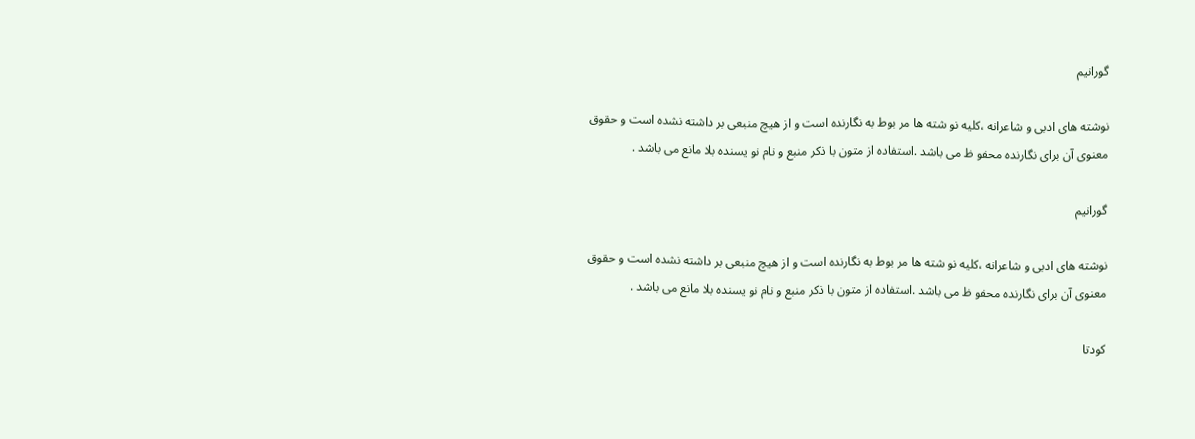گورانیم

نوشته های ادبی و شاعرانه ،کلیه نو شته ها مر بوط به نگارنده است و از هیچ منبعی بر داشته نشده است و حقوق معنوی آن برای نگارنده محفو ظ می باشد .استفاده از متون با ذکر منبع و نام نو یسنده بلا مانع می باشد .

گورانیم

نوشته های ادبی و شاعرانه ،کلیه نو شته ها مر بوط به نگارنده است و از هیچ منبعی بر داشته نشده است و حقوق معنوی آن برای نگارنده محفو ظ می باشد .استفاده از متون با ذکر منبع و نام نو یسنده بلا مانع می باشد .

کودتا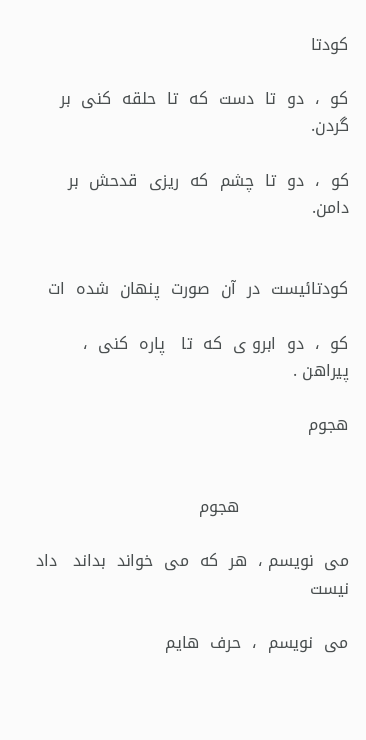کودتا

کو  ،  دو  تا  دست  که  تا  حلقه  کنی  بر  گردن.

کو  ،  دو  تا  چشم  که  ریزی  قدحش  بر  دامن.


کودتائیست  در  آن  صورت  پنهان  شده  ات

کو  ،  دو  ابرو ی  که  تا   پاره  کنی  ،  پیراهن .

هجوم


                    هجوم

می  نویسم ،  هر  که  می  خواند  بداند   داد   نیست

می  نویسم  ،  حرف  هایم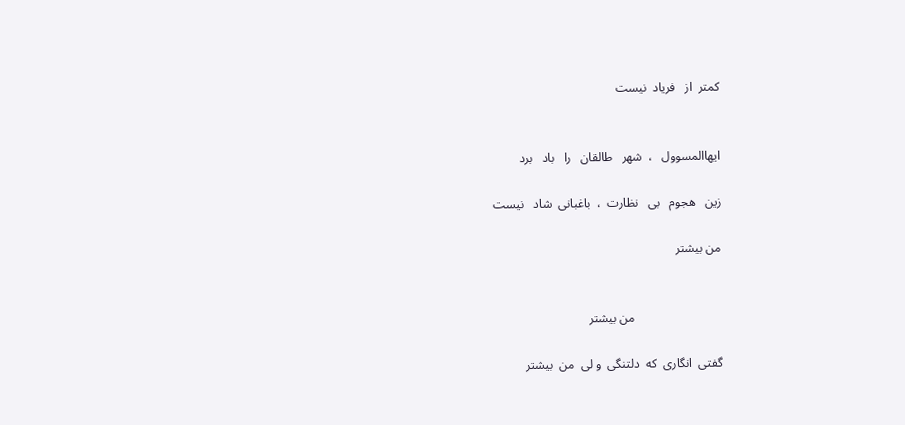کمتر  از   فریاد  نیست


ایهاالمسوول   ،  شهر   طالقان   را   باد   برد

زین   هجوم   بی   نظارت  ،  باغبانی  شاد   نیست

من بیشتر


                            من بیشتر

گفتی  انگاری  که  دلتنگی  و لی  من  بیشتر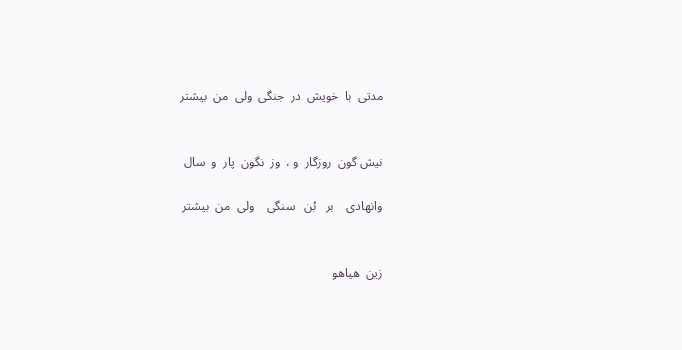مدتی  با  خویش  در  جنگی  ولی  من  بیشتر


نیش گون  روزگار  و ،  وز  نگون  پار  و  سال

وانهادی    بر   بُن   سنگی    ولی  من  بیشتر


زین  هیاهو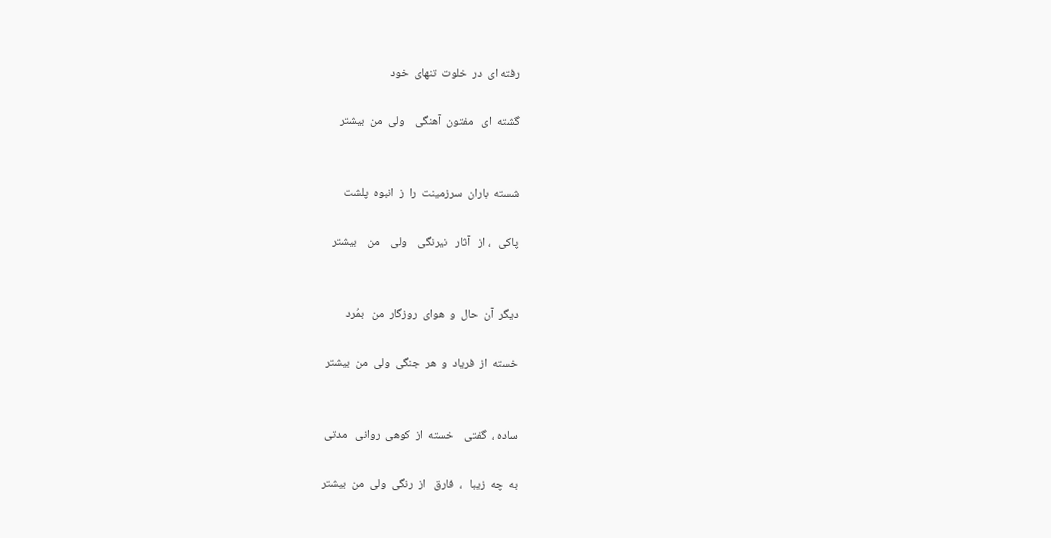رفته ای  در  خلوت  تنهای  خود

گشته  ای   مفتون  آهنگی    ولی  من  بیشتر


شسته  باران  سرزمینت  را  ز  انبوه  پلشت

پاکی   ، از   آثار   نیرنگی    ولی    من    بیشتر


دیگر  آن  حال  و  هوای  روزگار  من   بمُرد

خسته  از  فریاد  و  هر  جنگی  ولی  من  بیشتر


ساده ،  گفتی    خسته  از  کوهی  روانی   مدتی

به  چه  زیبا   ،  فارق   از  رنگی  ولی  من  بیشتر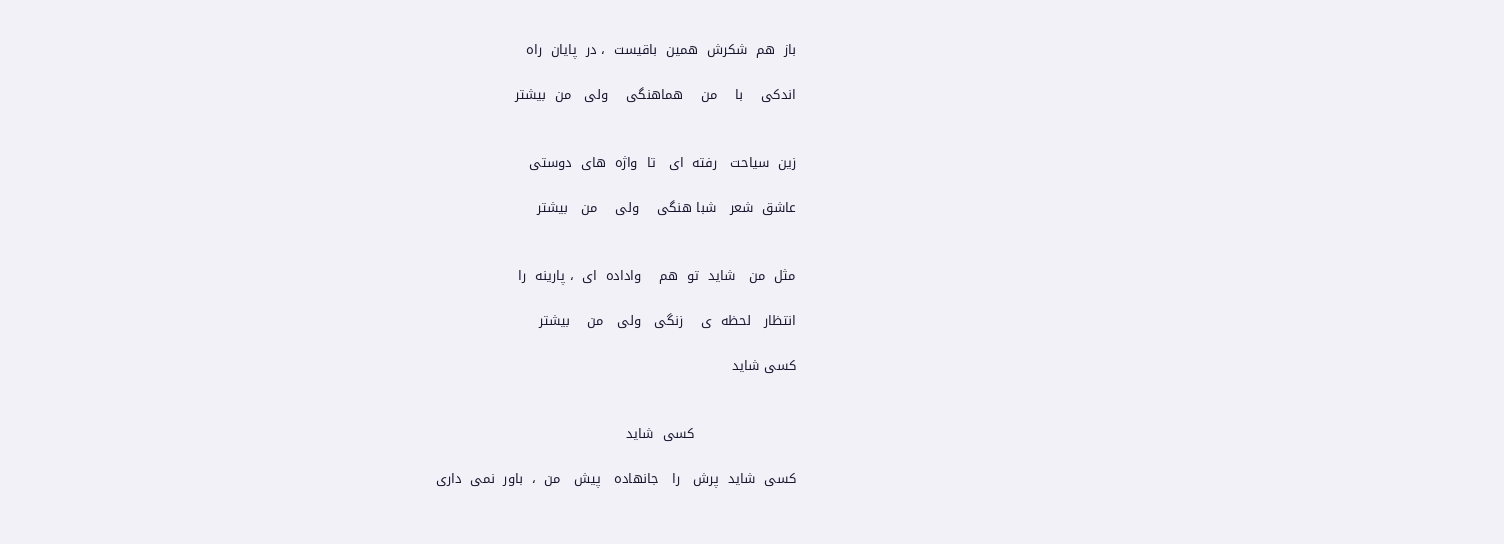باز  هم  شکرش  همین  باقیست  ، در  پایان  راه

اندکی    با    من    هماهنگی    ولی   من  بیشتر


زین  سیاحت   رفته  ای   تا  واژه  های  دوستی

عاشق  شعر   شبا هنگی    ولی    من   بیشتر


مثل  من   شاید  تو  هم    واداده  ای  ، پارینه  را

انتظار   لحظه  ی    زنگی   ولی   من    بیشتر

کسی شاید


                       کسی  شاید

کسی  شاید  پرش   را   جانهاده   پیش   من  ،  باور  نمی  داری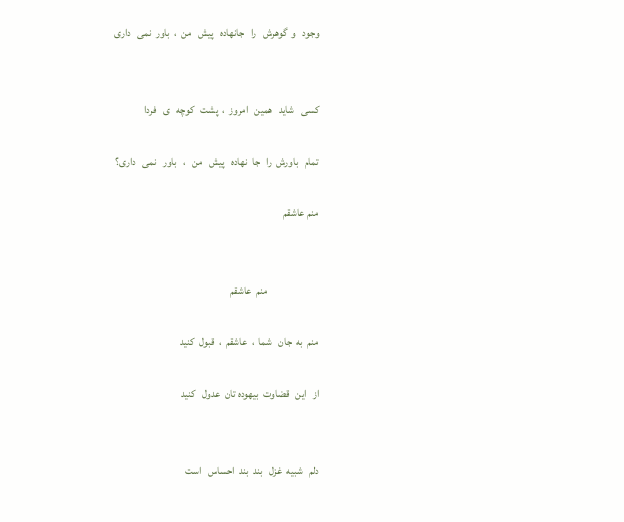وجود   و  گوهرش   را   جانهاده   پیش   من  ،  باور  نمی   داری


کسی   شاید   همین   امروز  ،  پشت   کوچه   ی   فردا

تمام   باورش  را   جا  نهاده   پیش   من   ،   باور   نمی   داری؟

منم عاشقم


                        منم  عاشقم

منم  به  جان   شما  ،  عاشقم  ،  قبول  کنید

از   این   قضاوت  بیهوده تان  عدول   کنید


دلم   شبیه  غزل   بند  بند  احساس   است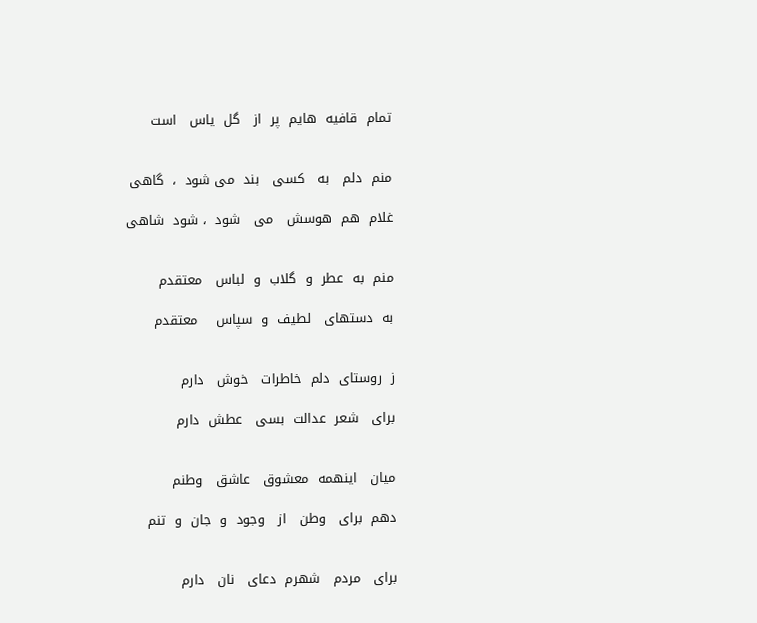تمام  قافیه  هایم  پر  از   گل  یاس   است


منم  دلم   به   کسی   بند  می شود  ،  گاهی

غلام  هم  هوسش   می   شود  ، شود  شاهی


منم  به  عطر  و  گلاب  و  لباس   معتقدم

به  دستهای   لطیف  و  سپاس    معتقدم


ز  روستای  دلم  خاطرات   خوش   دارم

برای   شعر  عدالت  بسی   عطش  دارم


میان   اینهمه  معشوق   عاشق   وطنم

دهم  برای   وطن   از   وجود  و  جان  و  تنم


برای   مردم   شهرم  دعای   نان   دارم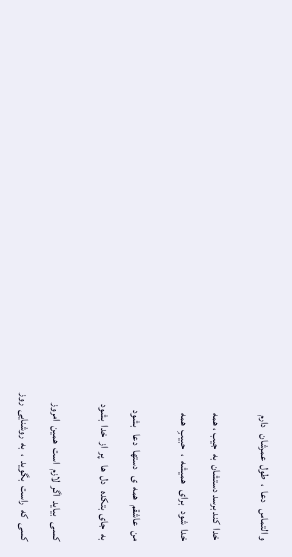و التماس   دعا  ،  طول  عمرشان   دارم


خدا  کند برسد دستشان  به  جیب ، همه

خدا  شود   برای   همیشه  ،  حبیبِ  همه


من  عاشقم  همه  ی   دستها  دعا   بشود

به  جای  بتکده   دل  ها   پر  از  خدا  بشود


کسی   بیاید  اگر  لازم  است  همین  امروز

کسی  که  راست  بگوید  ،  به  روشنایی  روز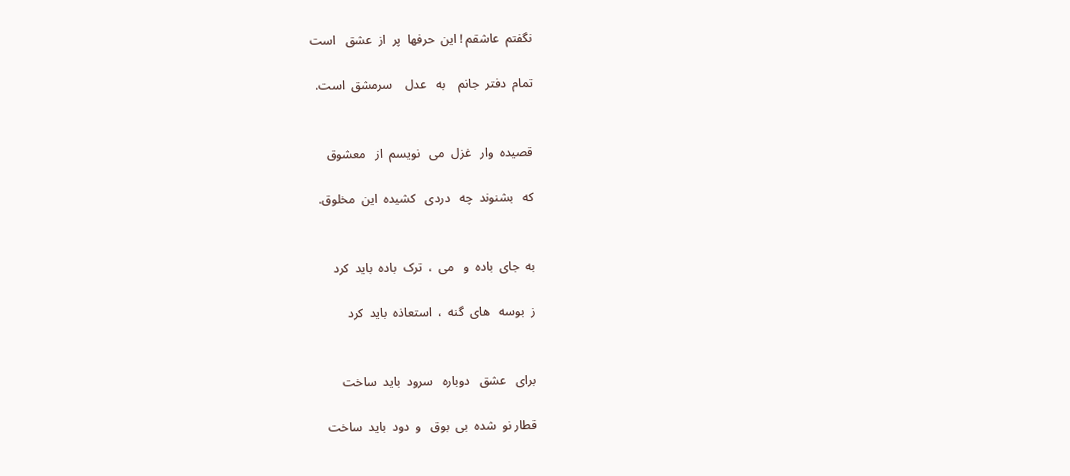نگفتم  عاشقم ! این  حرفها  پر  از  عشق   است

تمام  دفتر  جانم    به   عدل    سرمشق  است.


قصیده  وار   غزل  می   نویسم  از   معشوق

که   بشنوند  چه   دردی   کشیده  این  مخلوق.


به  جای  باده  و   می  ،  ترک  باده  باید  کرد

ز  بوسه   های  گنه  ،  استعاذه  باید  کرد


برای   عشق   دوباره   سرود  باید  ساخت

قطار نو  شده  بی  بوق   و  دود  باید  ساخت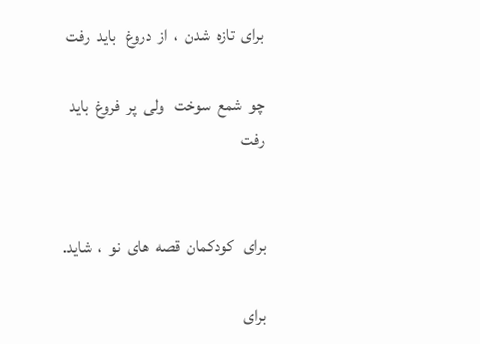برای  تازه  شدن  ،  از  دروغ   باید  رفت

چو  شمع  سوخت   ولی  پر  فروغ  باید   رفت


برای   کودکمان  قصه  های  نو  ،  شاید.

برای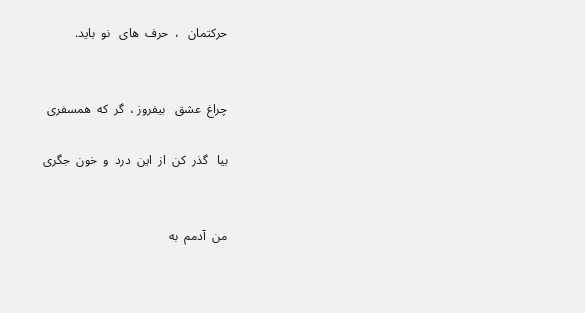حرکتمان   ،  حرف  های   نو  باید.


چراغ  عشق   بیفروز ،  گر  که  همسفری

بیا   گذر  کن  از  این  درد  و  خون  جگری


من  آدمم  به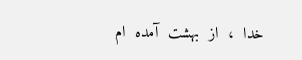خدا  ،  از  بهشت  آمده  ام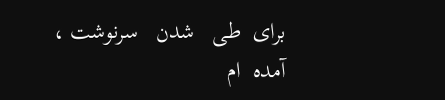برای  طی   شدن   سرنوشت ،  آمده  ام